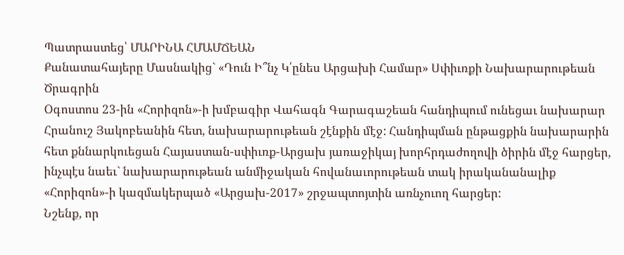Պատրաստեց՝ ՄԱՐԻՆԱ ՀՄԱՄՃԵԱՆ
Քանատահայերը Մասնակից` «Դուն Ի՞նչ Կ՛ընես Արցախի Համար» Սփիւռքի Նախարարութեան Ծրագրին
Օգոստոս 23-ին «Հորիզոն»-ի խմբագիր Վահագն Գարագաշեան հանդիպում ունեցաւ նախարար Հրանուշ Յակոբեանին հետ, նախարարութեան շէնքին մէջ: Հանդիպման ընթացքին նախարարին հետ քննարկուեցան Հայաստան-սփիւռք-Արցախ յառաջիկայ խորհրդաժողովի ծիրին մէջ հարցեր, ինչպէս նաեւ` նախարարութեան անմիջական հովանաւորութեան տակ իրականանալիք «Հորիզոն»-ի կազմակերպած «Արցախ-2017» շրջապտոյտին առնչուող հարցեր:
Նշենք, որ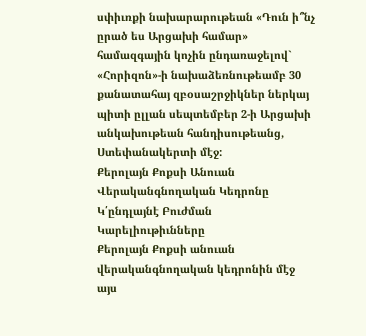սփիւռքի նախարարութեան «Դուն ի՞նչ ըրած ես Արցախի համար» համազգային կոչին ընդառաջելով` «Հորիզոն»-ի նախաձեռնութեամբ 30 քանատահայ զբօսաշրջիկներ ներկայ պիտի ըլլան սեպտեմբեր 2-ի Արցախի անկախութեան հանդիսութեանց, Ստեփանակերտի մէջ:
Քերոլայն Քոքսի Անուան Վերականգնողական Կեդրոնը Կ՛ընդլայնէ Բուժման Կարելիութիւնները
Քերոլայն Քոքսի անուան վերականգնողական կեդրոնին մէջ այս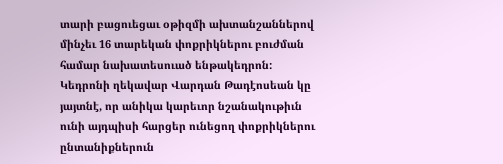տարի բացուեցաւ օթիզմի ախտանշաններով մինչեւ 16 տարեկան փոքրիկներու բուժման համար նախատեսուած ենթակեդրոն:
Կեդրոնի ղեկավար Վարդան Թադէոսեան կը յայտնէ, որ անիկա կարեւոր նշանակութիւն ունի այդպիսի հարցեր ունեցող փոքրիկներու ընտանիքներուն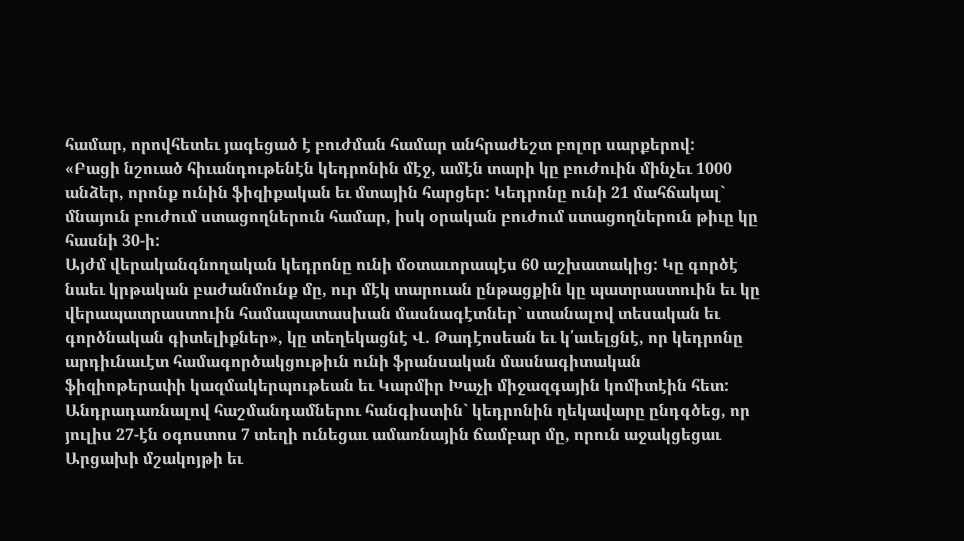համար, որովհետեւ յագեցած է բուժման համար անհրաժեշտ բոլոր սարքերով:
«Բացի նշուած հիւանդութենէն կեդրոնին մէջ, ամէն տարի կը բուժուին մինչեւ 1000 անձեր, որոնք ունին ֆիզիքական եւ մտային հարցեր: Կեդրոնը ունի 21 մահճակալ` մնայուն բուժում ստացողներուն համար, իսկ օրական բուժում ստացողներուն թիւը կը հասնի 30-ի:
Այժմ վերականգնողական կեդրոնը ունի մօտաւորապէս 60 աշխատակից: Կը գործէ նաեւ կրթական բաժանմունք մը, ուր մէկ տարուան ընթացքին կը պատրաստուին եւ կը վերապատրաստուին համապատասխան մասնագէտներ` ստանալով տեսական եւ գործնական գիտելիքներ», կը տեղեկացնէ Վ. Թադէոսեան եւ կ՛աւելցնէ, որ կեդրոնը արդիւնաւէտ համագործակցութիւն ունի ֆրանսական մասնագիտական ֆիզիոթերափի կազմակերպութեան եւ Կարմիր Խաչի միջազգային կոմիտէին հետ:
Անդրադառնալով հաշմանդամներու հանգիստին` կեդրոնին ղեկավարը ընդգծեց, որ յուլիս 27-էն օգոստոս 7 տեղի ունեցաւ ամառնային ճամբար մը, որուն աջակցեցաւ Արցախի մշակոյթի եւ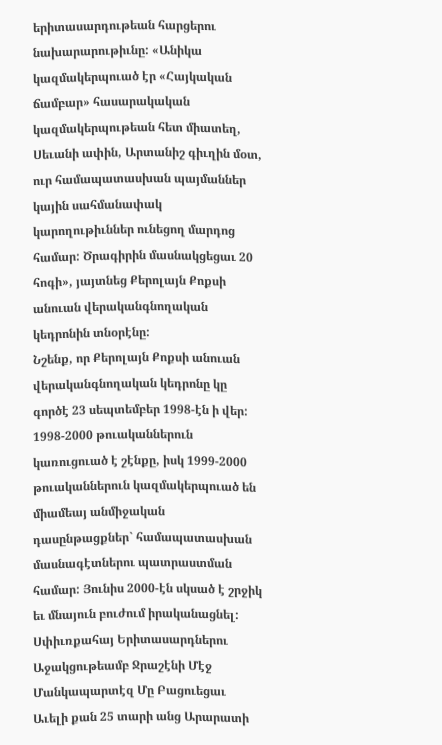երիտասարդութեան հարցերու նախարարութիւնը: «Անիկա կազմակերպուած էր «Հայկական ճամբար» հասարակական կազմակերպութեան հետ միատեղ, Սեւանի ափին, Արտանիշ գիւղին մօտ, ուր համապատասխան պայմաններ կային սահմանափակ կարողութիւններ ունեցող մարդոց համար: Ծրագիրին մասնակցեցաւ 20 հոգի», յայտնեց Քերոլայն Քոքսի անուան վերականգնողական կեդրոնին տնօրէնը:
Նշենք, որ Քերոլայն Քոքսի անուան վերականգնողական կեդրոնը կը գործէ 23 սեպտեմբեր 1998-էն ի վեր: 1998-2000 թուականներուն կառուցուած է շէնքը, իսկ 1999-2000 թուականներուն կազմակերպուած են միամեայ անմիջական դասընթացքներ` համապատասխան մասնագէտներու պատրաստման համար: Յունիս 2000-էն սկսած է շրջիկ եւ մնայուն բուժում իրականացնել:
Սփիւռքահայ Երիտասարդներու Աջակցութեամբ Ջրաշէնի Մէջ Մանկապարտէզ Մը Բացուեցաւ
Աւելի քան 25 տարի անց Արարատի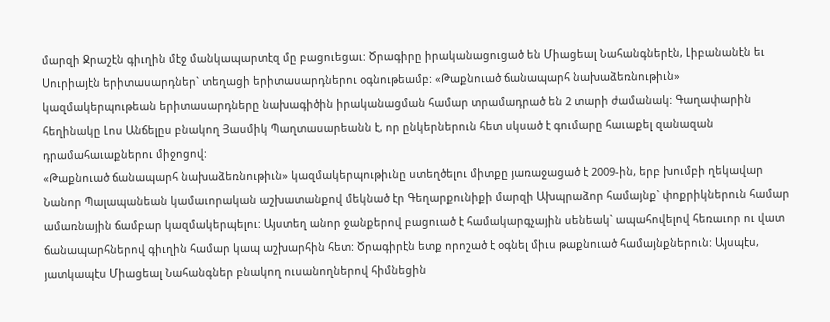մարզի Ջրաշէն գիւղին մէջ մանկապարտէզ մը բացուեցաւ: Ծրագիրը իրականացուցած են Միացեալ Նահանգներէն, Լիբանանէն եւ Սուրիայէն երիտասարդներ` տեղացի երիտասարդներու օգնութեամբ: «Թաքնուած ճանապարհ նախաձեռնութիւն» կազմակերպութեան երիտասարդները նախագիծին իրականացման համար տրամադրած են 2 տարի ժամանակ: Գաղափարին հեղինակը Լոս Անճելըս բնակող Յասմիկ Պաղտասարեանն է, որ ընկերներուն հետ սկսած է գումարը հաւաքել զանազան դրամահաւաքներու միջոցով:
«Թաքնուած ճանապարհ նախաձեռնութիւն» կազմակերպութիւնը ստեղծելու միտքը յառաջացած է 2009-ին, երբ խումբի ղեկավար Նանոր Պալապանեան կամաւորական աշխատանքով մեկնած էր Գեղարքունիքի մարզի Ախպրաձոր համայնք` փոքրիկներուն համար ամառնային ճամբար կազմակերպելու: Այստեղ անոր ջանքերով բացուած է համակարգչային սենեակ` ապահովելով հեռաւոր ու վատ ճանապարհներով գիւղին համար կապ աշխարհին հետ: Ծրագիրէն ետք որոշած է օգնել միւս թաքնուած համայնքներուն: Այսպէս, յատկապէս Միացեալ Նահանգներ բնակող ուսանողներով հիմնեցին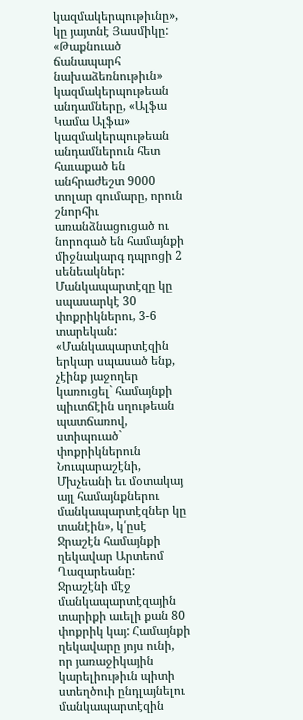կազմակերպութիւնը», կը յայտնէ Յասմիկը:
«Թաքնուած ճանապարհ նախաձեռնութիւն» կազմակերպութեան անդամները, «Ալֆա Կամա Ալֆա» կազմակերպութեան անդամներուն հետ հաւաքած են անհրաժեշտ 9000 տոլար գումարը, որուն շնորհիւ առանձնացուցած ու նորոգած են համայնքի միջնակարգ դպրոցի 2 սենեակներ:
Մանկապարտէզը կը սպասարկէ 30 փոքրիկներու, 3-6 տարեկան: «Մանկապարտէզին երկար սպասած ենք, չէինք յաջողեր կառուցել` համայնքի պիւտճէին սղութեան պատճառով, ստիպուած` փոքրիկներուն Նուպարաշէնի, Մխչեանի եւ մօտակայ այլ համայնքներու մանկապարտէզներ կը տանէին», կ՛ըսէ Ջրաշէն համայնքի ղեկավար Արտեոմ Ղազարեանը:
Ջրաշէնի մէջ մանկապարտէզային տարիքի աւելի քան 80 փոքրիկ կայ: Համայնքի ղեկավարը յոյս ունի, որ յառաջիկային կարելիութիւն պիտի ստեղծուի ընդլայնելու մանկապարտէզին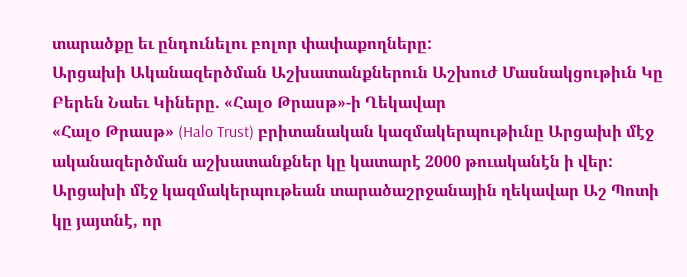տարածքը եւ ընդունելու բոլոր փափաքողները:
Արցախի Ականազերծման Աշխատանքներուն Աշխուժ Մասնակցութիւն Կը Բերեն Նաեւ Կիները. «Հալօ Թրասթ»-ի Ղեկավար
«Հալօ Թրասթ» (Halo Trust) բրիտանական կազմակերպութիւնը Արցախի մէջ ականազերծման աշխատանքներ կը կատարէ 2000 թուականէն ի վեր: Արցախի մէջ կազմակերպութեան տարածաշրջանային ղեկավար Աշ Պոտի կը յայտնէ, որ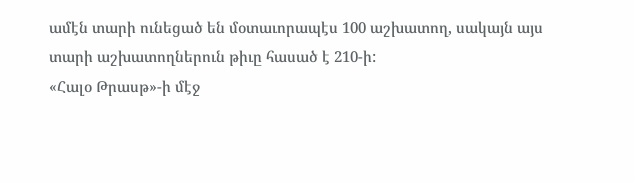ամէն տարի ունեցած են մօտաւորապէս 100 աշխատող, սակայն այս տարի աշխատողներուն թիւը հասած է 210-ի:
«Հալօ Թրասթ»-ի մէջ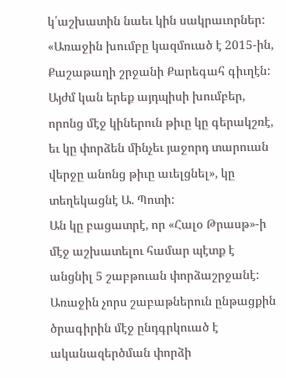կ՛աշխատին նաեւ կին սակրաւորներ: «Առաջին խումբը կազմուած է 2015-ին, Քաշաթաղի շրջանի Քարեգահ գիւղէն: Այժմ կան երեք այդպիսի խումբեր, որոնց մէջ կիներուն թիւը կը գերակշռէ, եւ կը փորձեն մինչեւ յաջորդ տարուան վերջը անոնց թիւը աւելցնել», կը տեղեկացնէ Ա. Պոտի:
Ան կը բացատրէ, որ «Հալօ Թրասթ»-ի մէջ աշխատելու համար պէտք է անցնիլ 5 շաբթուան փորձաշրջանէ: Առաջին չորս շաբաթներուն ընթացքին ծրագիրին մէջ ընդգրկուած է ականազերծման փորձի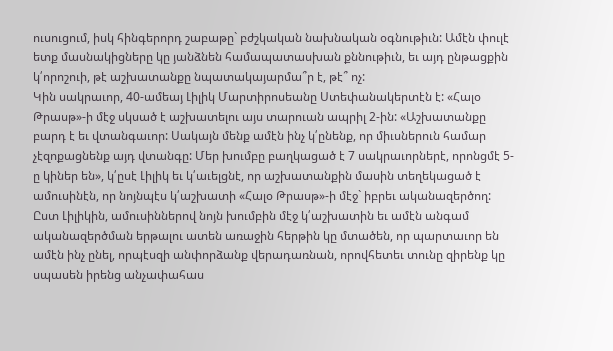ուսուցում, իսկ հինգերորդ շաբաթը` բժշկական նախնական օգնութիւն: Ամէն փուլէ ետք մասնակիցները կը յանձնեն համապատասխան քննութիւն, եւ այդ ընթացքին կ՛որոշուի, թէ աշխատանքը նպատակայարմա՞ր է, թէ՞ ոչ:
Կին սակրաւոր, 40-ամեայ Լիլիկ Մարտիրոսեանը Ստեփանակերտէն է: «Հալօ Թրասթ»-ի մէջ սկսած է աշխատելու այս տարուան ապրիլ 2-ին: «Աշխատանքը բարդ է եւ վտանգաւոր: Սակայն մենք ամէն ինչ կ՛ընենք, որ միւսներուն համար չէզոքացնենք այդ վտանգը: Մեր խումբը բաղկացած է 7 սակրաւորներէ, որոնցմէ 5-ը կիներ են», կ՛ըսէ Լիլիկ եւ կ՛աւելցնէ, որ աշխատանքին մասին տեղեկացած է ամուսինէն, որ նոյնպէս կ՛աշխատի «Հալօ Թրասթ»-ի մէջ` իբրեւ ականազերծող: Ըստ Լիլիկին, ամուսիններով նոյն խումբին մէջ կ՛աշխատին եւ ամէն անգամ ականազերծման երթալու ատեն առաջին հերթին կը մտածեն, որ պարտաւոր են ամէն ինչ ընել, որպէսզի անփորձանք վերադառնան, որովհետեւ տունը զիրենք կը սպասեն իրենց անչափահաս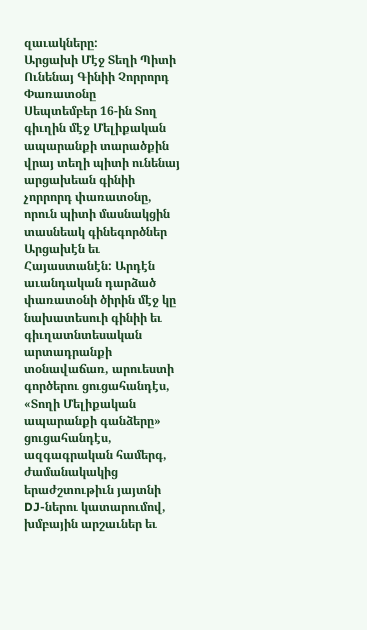զաւակները:
Արցախի Մէջ Տեղի Պիտի Ունենայ Գինիի Չորրորդ Փառատօնը
Սեպտեմբեր 16-ին Տող գիւղին մէջ Մելիքական ապարանքի տարածքին վրայ տեղի պիտի ունենայ արցախեան գինիի չորրորդ փառատօնը, որուն պիտի մասնակցին տասնեակ գինեգործներ Արցախէն եւ Հայաստանէն: Արդէն աւանդական դարձած փառատօնի ծիրին մէջ կը նախատեսուի գինիի եւ գիւղատնտեսական արտադրանքի տօնավաճառ, արուեստի գործերու ցուցահանդէս, «Տողի Մելիքական ապարանքի գանձերը» ցուցահանդէս, ազգագրական համերգ, ժամանակակից երաժշտութիւն յայտնի DJ-ներու կատարումով, խմբային արշաւներ եւ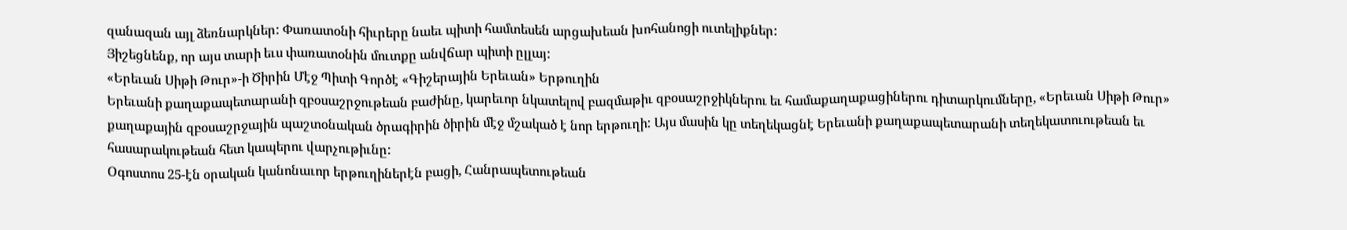զանազան այլ ձեռնարկներ: Փառատօնի հիւրերը նաեւ պիտի համտեսեն արցախեան խոհանոցի ուտելիքներ:
Յիշեցնենք, որ այս տարի եւս փառատօնին մուտքը անվճար պիտի ըլլայ:
«Երեւան Սիթի Թուր»-ի Ծիրին Մէջ Պիտի Գործէ «Գիշերային Երեւան» Երթուղին
Երեւանի քաղաքապետարանի զբօսաշրջութեան բաժինը, կարեւոր նկատելով բազմաթիւ զբօսաշրջիկներու եւ համաքաղաքացիներու դիտարկումները, «Երեւան Սիթի Թուր» քաղաքային զբօսաշրջային պաշտօնական ծրագիրին ծիրին մէջ մշակած է նոր երթուղի: Այս մասին կը տեղեկացնէ Երեւանի քաղաքապետարանի տեղեկատուութեան եւ հասարակութեան հետ կապերու վարչութիւնը:
Օգոստոս 25-էն օրական կանոնաւոր երթուղիներէն բացի, Հանրապետութեան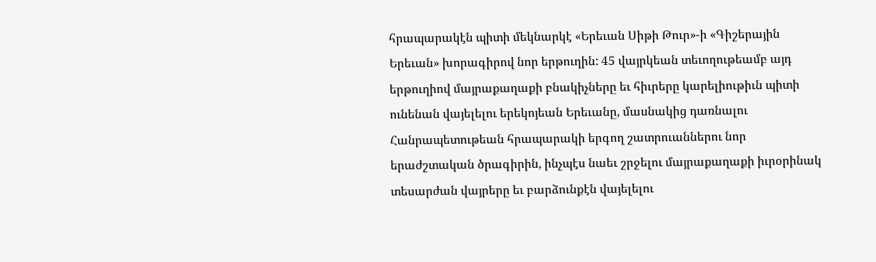հրապարակէն պիտի մեկնարկէ «Երեւան Սիթի Թուր»-ի «Գիշերային Երեւան» խորագիրով նոր երթուղին: 45 վայրկեան տեւողութեամբ այդ երթուղիով մայրաքաղաքի բնակիչները եւ հիւրերը կարելիութիւն պիտի ունենան վայելելու երեկոյեան Երեւանը, մասնակից դառնալու Հանրապետութեան հրապարակի երգող շատրուաններու նոր երաժշտական ծրագիրին, ինչպէս նաեւ շրջելու մայրաքաղաքի իւրօրինակ տեսարժան վայրերը եւ բարձունքէն վայելելու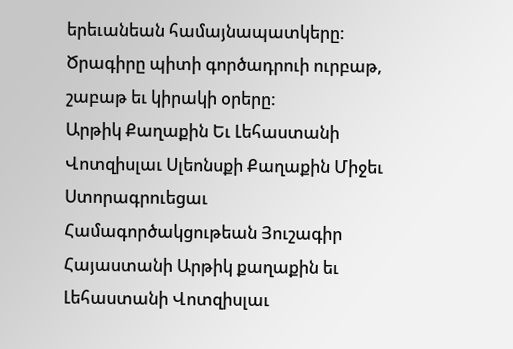երեւանեան համայնապատկերը:
Ծրագիրը պիտի գործադրուի ուրբաթ, շաբաթ եւ կիրակի օրերը:
Արթիկ Քաղաքին Եւ Լեհաստանի Վոտզիսլաւ Սլեոնսքի Քաղաքին Միջեւ Ստորագրուեցաւ Համագործակցութեան Յուշագիր
Հայաստանի Արթիկ քաղաքին եւ Լեհաստանի Վոտզիսլաւ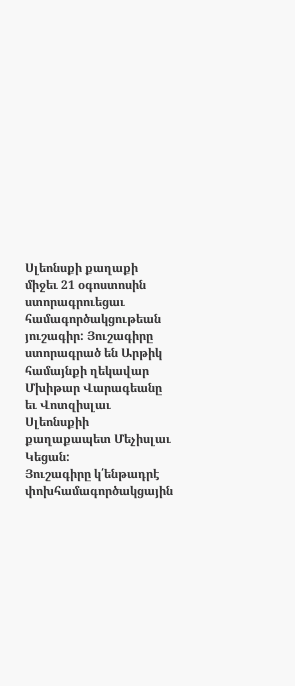Սլեոնսքի քաղաքի միջեւ 21 օգոստոսին ստորագրուեցաւ համագործակցութեան յուշագիր: Յուշագիրը ստորագրած են Արթիկ համայնքի ղեկավար Մխիթար Վարագեանը եւ Վոտզիսլաւ Սլեոնսքիի քաղաքապետ Մեչիսլաւ Կեցան:
Յուշագիրը կ՛ենթադրէ փոխհամագործակցային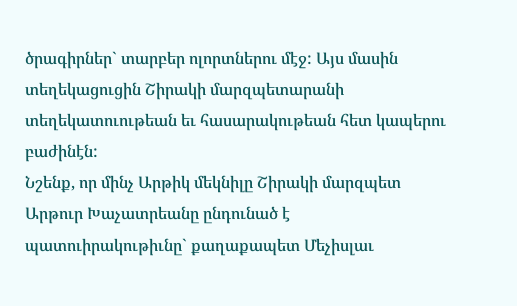ծրագիրներ` տարբեր ոլորտներու մէջ: Այս մասին տեղեկացուցին Շիրակի մարզպետարանի տեղեկատուութեան եւ հասարակութեան հետ կապերու բաժինէն:
Նշենք, որ մինչ Արթիկ մեկնիլը Շիրակի մարզպետ Արթուր Խաչատրեանը ընդունած է պատուիրակութիւնը` քաղաքապետ Մեչիսլաւ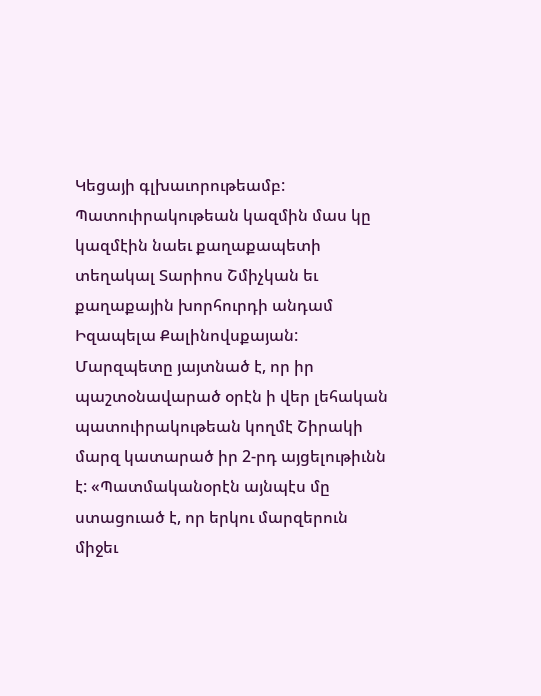Կեցայի գլխաւորութեամբ:
Պատուիրակութեան կազմին մաս կը կազմէին նաեւ քաղաքապետի տեղակալ Տարիոս Շմիչկան եւ քաղաքային խորհուրդի անդամ Իզապելա Քալինովսքայան: Մարզպետը յայտնած է, որ իր պաշտօնավարած օրէն ի վեր լեհական պատուիրակութեան կողմէ Շիրակի մարզ կատարած իր 2-րդ այցելութիւնն է: «Պատմականօրէն այնպէս մը ստացուած է, որ երկու մարզերուն միջեւ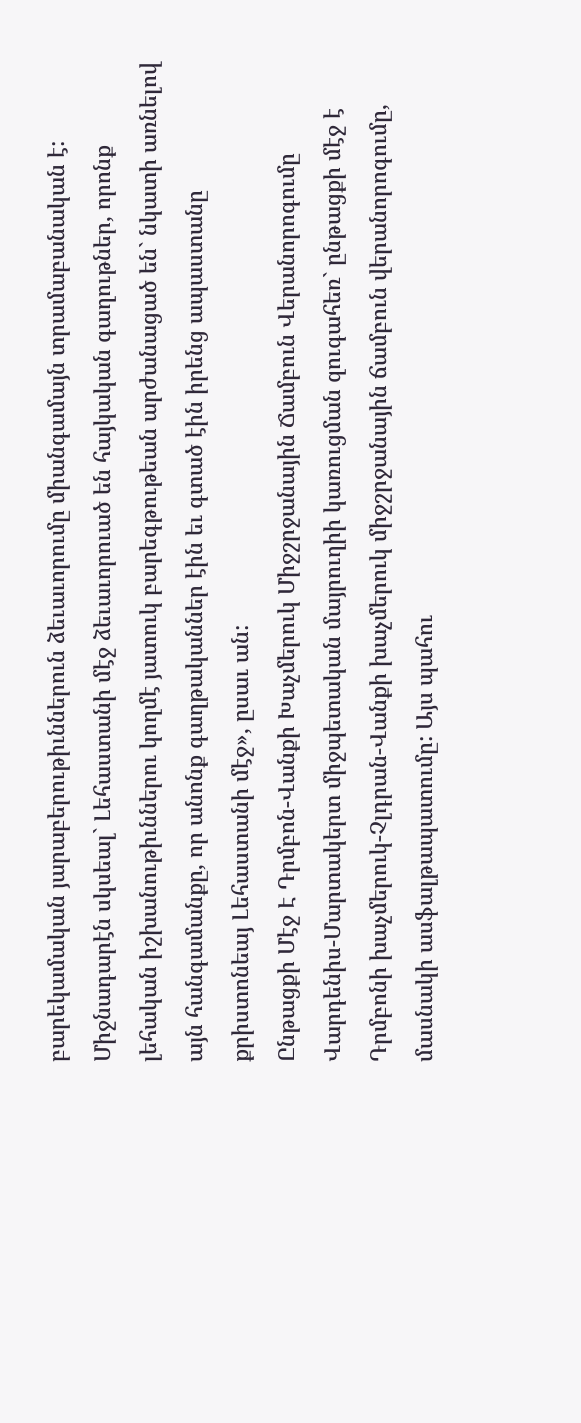բարեկամական յարաբերութիւններուն ձեւաւորումը միանգամայն տրամաբանական է: Միջնադարէն սկսեալ` Լեհաստանի մէջ ձեւաւորուած են հայկական գաղութներ, որոնք լեհական իշխանութիւններու կողմէ յատուկ բարեգթութեան արժանացած են` նկատի առնելով այն հանգամանքը, որ անոնք գաղթականներ էին եւ գտած էին իրենց ապաստանը քրիստոնեայ Լեհաստանի մէջ», ըսաւ ան:
Ընթացքի Մէջ Է Դրմբոն-Վանքի Խաչմերուկ Միջշրջանային Ճամբուն Վերանորոգումը
Վարդենիս-Մարտակերտ միջպետական մայրուղիի կառուցման զուգահեռ` ընթացքի մէջ է Դրմբոնի խաչմերուկ-Չլդրան-Վանքի խաչմերուկ միջշրջանային ճամբուն վերանորոգումը, մասնակի ասֆալթապատումը: Այս պահու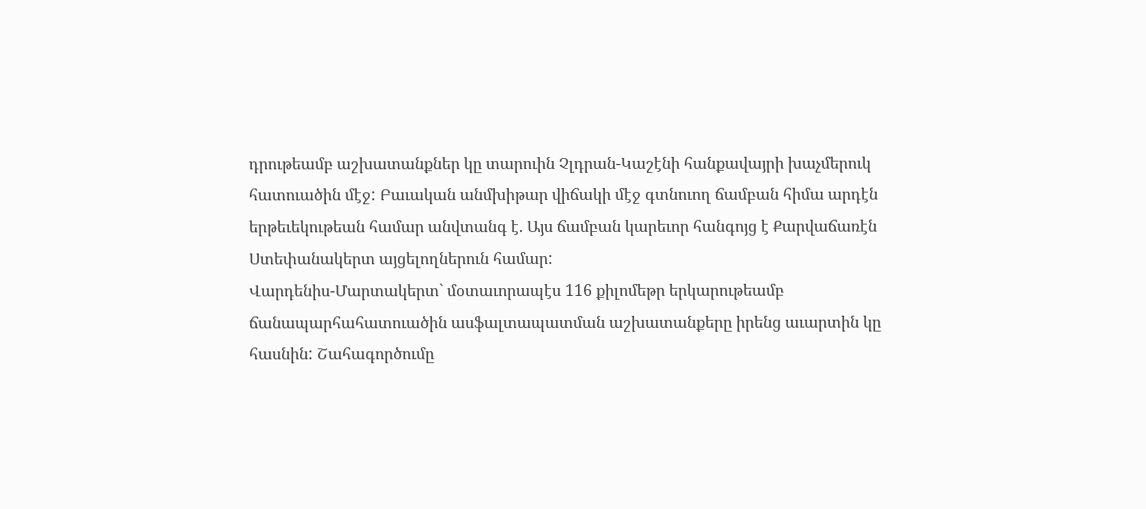դրութեամբ աշխատանքներ կը տարուին Չլդրան-Կաշէնի հանքավայրի խաչմերուկ հատուածին մէջ: Բաւական անմխիթար վիճակի մէջ գտնուող ճամբան հիմա արդէն երթեւեկութեան համար անվտանգ է. Այս ճամբան կարեւոր հանգոյց է Քարվաճառէն Ստեփանակերտ այցելողներուն համար:
Վարդենիս-Մարտակերտ` մօտաւորապէս 116 քիլոմեթր երկարութեամբ ճանապարհահատուածին ասֆալտապատման աշխատանքերը իրենց աւարտին կը հասնին: Շահագործումը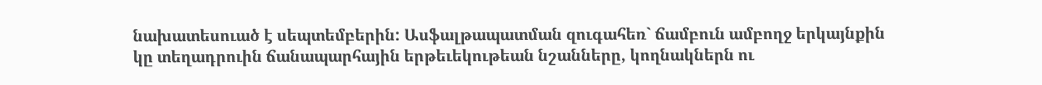նախատեսուած է սեպտեմբերին: Ասֆալթապատման զուգահեռ` ճամբուն ամբողջ երկայնքին կը տեղադրուին ճանապարհային երթեւեկութեան նշանները, կողնակներն ու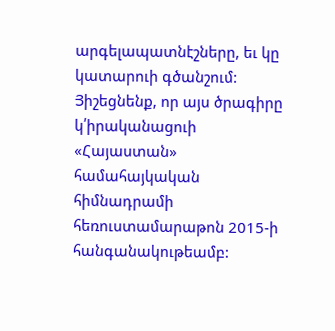արգելապատնէշները, եւ կը կատարուի գծանշում:
Յիշեցնենք, որ այս ծրագիրը կ՛իրականացուի «Հայաստան» համահայկական հիմնադրամի հեռուստամարաթոն 2015-ի հանգանակութեամբ: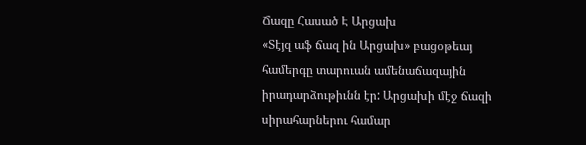Ճազը Հասած Է Արցախ
«Տէյզ աֆ ճազ ին Արցախ» բացօթեայ համերգը տարուան ամենաճազային իրադարձութիւնն էր: Արցախի մէջ ճազի սիրահարներու համար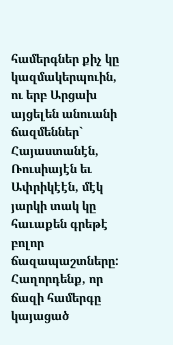համերգներ քիչ կը կազմակերպուին, ու երբ Արցախ այցելեն անուանի ճազմեններ` Հայաստանէն, Ռուսիայէն եւ Ափրիկէէն, մէկ յարկի տակ կը հաւաքեն գրեթէ բոլոր ճազապաշտները:
Հաղորդենք, որ ճազի համերգը կայացած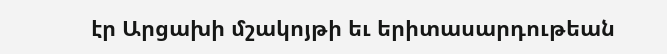էր Արցախի մշակոյթի եւ երիտասարդութեան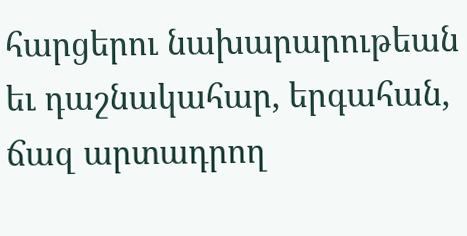հարցերու նախարարութեան եւ դաշնակահար, երգահան, ճազ արտադրող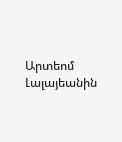Արտեոմ Լալայեանին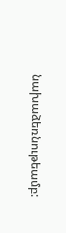նախաձեռնութեամբ: